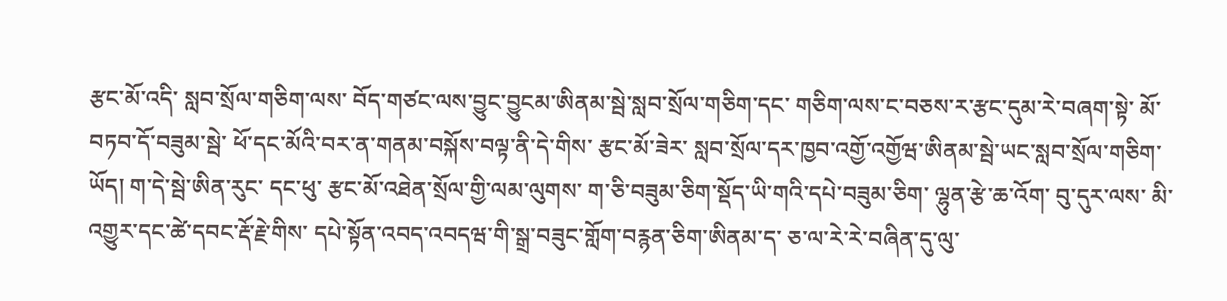རྩང་མོ་འདི་ སླབ་སྲོལ་གཅིག་ལས་ བོད་གཙང་ལས་བྱུང་བྱུངམ་ཨིནམ་སྦེ་སླབ་སྲོལ་གཅིག་དང་ གཅིག་ལས་ང་བཅས་ར་རྩང་དུམ་རེ་བཞག་སྟེ་ མོ་བཏབ་དོ་བཟུམ་སྦེ་ ཕོ་དང་མོའི་བར་ན་གནམ་བསྐོས་བལྟ་ནི་དེ་གིས་ རྩང་མོ་ཟེར་ སླབ་སྲོལ་དར་ཁྱབ་འགྱོ་འགྱོཝ་ཨིནམ་སྦེ་ཡང་སླབ་སྲོལ་གཅིག་ཡོད། ག་དེ་སྦེ་ཨིན་རུང་ དང་ཕུ་ རྩང་མོ་འཐེན་སྲོལ་གྱི་ལམ་ལུགས་ ག་ཅི་བཟུམ་ཅིག་སྡོད་ཡི་གའི་དཔེ་བཟུམ་ཅིག་ ལྷུན་རྩེ་ཆ་འོག་ བུ་དུར་ལས་ མི་འགྱུར་དང་ཚེ་དབང་རྡོ་རྗེ་གིས་ དཔེ་སྟོན་འབད་འབདཝ་གི་སྒྲ་བཟུང་གློག་བརྙན་ཅིག་ཨིནམ་ད་ ཅ་ལ་རེ་རེ་བཞིན་དུ་ལུ་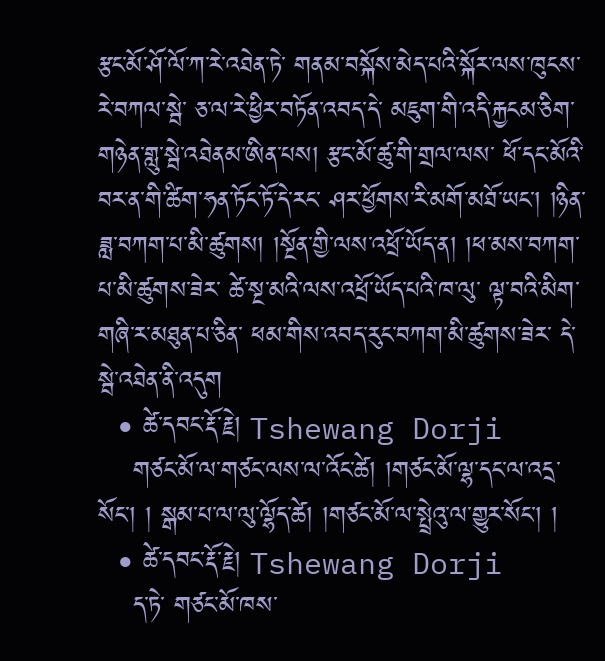རྩང་མོ་ཤོ་ལོ་ཀ་རེ་འཐེན་ཏེ་ གནམ་བསྐོས་མེད་པའི་སྐོར་ལས་ཁུངས་རེ་བཀལ་སྦེ་ ཅ་ལ་རེ་ཕྱིར་བཏོན་འབད་དེ་ མཇུག་གི་འདི་རྐྱངམ་ཅིག་ གཉེན་གླུ་སྦེ་འཐེནམ་ཨིན་པས། རྩང་མོ་ཚུ་གི་གྲལ་ལས་ ཕོ་དང་མོའི་བར་ན་གི་ཚིག་ཧན་ཏོང་ཏོ་དེ་རང་ ཤར་ཕྱོགས་རི་མགོ་མཐོ་ཡང་། །ཉིན་ཟླ་བཀག་པ་མི་ཚུགས། །སྔོན་གྱི་ལས་འཕྲོ་ཡོད་ན། །ཕ་མས་བཀག་པ་མི་ཚུགས་ཟེར་ ཚེ་སྔ་མའི་ལས་འཕྲོ་ཡོད་པའི་ཁ་ལུ་ ལྟ་བའི་མིག་གཞི་ར་མཐུན་པ་ཅིན་ ཕམ་གིས་འབད་རུང་བཀག་མི་ཚུགས་ཟེར་ དེ་སྦེ་འཐེན་ནི་འདུག
  • ཚེ་དབང་རྡོ་རྗེ། Tshewang Dorji
    གཙང་མོ་ལ་གཙང་ལས་ལ་འོང་ཚེ། །གཙང་མོ་ལྷ་དང་ལ་འདྲ་སོང་། ། སྒམ་པ་ལ་ལུ་ལྷོད་ཚེ། །གཙང་མོ་ལ་སྤྲེའུ་ལ་གྱུར་སོང་། །
  • ཚེ་དབང་རྡོ་རྗེ། Tshewang Dorji
    ད་ཏེ་ གཙང་མོ་ཁས་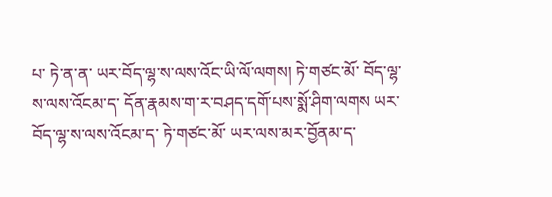པ་ ཏེ་ན་ན་ ཡར་བོད་ལྷ་ས་ལས་འོང་ཡི་ལོ་ལགས། ཏེ་གཙང་མོ་ བོད་ལྷ་ས་ལས་འོངམ་ད་ དོན་རྣམས་ག་ར་བཤད་དགོ་པས་སྨོ་ཤིག་ལགས ཡར་བོད་ལྷ་ས་ལས་འོངམ་ད་ ཏེ་གཙང་མོ་ ཡར་ལས་མར་བྱོནམ་ད་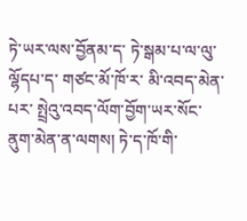ཏེ་ཡར་ལས་བྱོནམ་ད་ ཏེ་སྒམ་པ་ལ་ལུ་ལྷོདཔ་ད་ གཙང་མོ་ཁོ་ར་ མི་འབད་མེན་པར་ སྤྲེའུ་འབད་ལོག་བྱོག་ཡར་སོང་ནུག་མེན་ན་ལགས། ཏེ་ད་ཁོ་གི་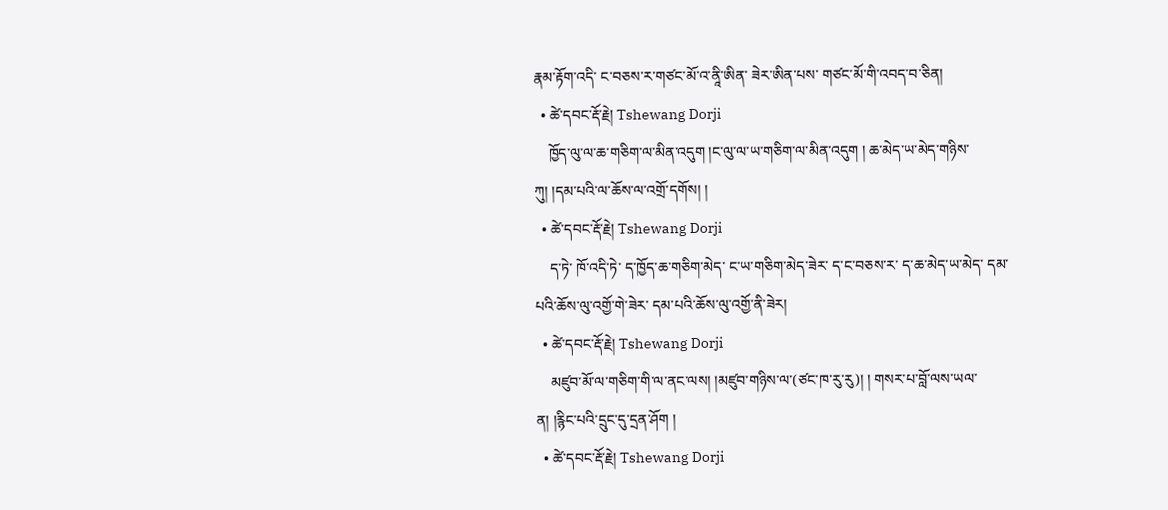རྣམ་རྟོག་འདི་ ང་བཅས་ར་གཙང་མོ་འ་ནཱི་ཨིན་ ཟེར་ཨིན་པས་ གཙང་མོ་གི་འབད་བ་ཅིན།
  • ཚེ་དབང་རྡོ་རྗེ། Tshewang Dorji
    ཁྱོད་ལུ་ལ་ཆ་གཅིག་ལ་མིན་འདུག །ང་ལུ་ལ་ཡ་གཅིག་ལ་མིན་འདུག ། ཆ་མེད་ཡ་མེད་གཉིས་ཀུ། །དམ་པའི་ལ་ཆོས་ལ་འགྲོ་དགོས། །
  • ཚེ་དབང་རྡོ་རྗེ། Tshewang Dorji
    ད་ཏེ་ ཁོ་འདི་ཏེ་ ད་ཁྱོད་ཆ་གཅིག་མེད་ ང་ཡ་གཅིག་མེད་ཟེར་ ད་ང་བཅས་ར་ ད་ཆ་མེད་ཡ་མེད་ དམ་པའི་ཆོས་ལུ་འགྱོ་གེ་ཟེར་ དམ་པའི་ཆོས་ལུ་འགྱོ་ནི་ཟེར།
  • ཚེ་དབང་རྡོ་རྗེ། Tshewang Dorji
    མཛུབ་མོ་ལ་གཅིག་གི་ལ་ནང་ལས། །མཛུབ་གཉིས་ལ་(ཙང་ཁ་རུ་རུ)། ། གསར་པ་བློ་ལས་ཡལ་ན། །རྙིང་པའི་དྲུང་དུ་དྲན་ཤོག །
  • ཚེ་དབང་རྡོ་རྗེ། Tshewang Dorji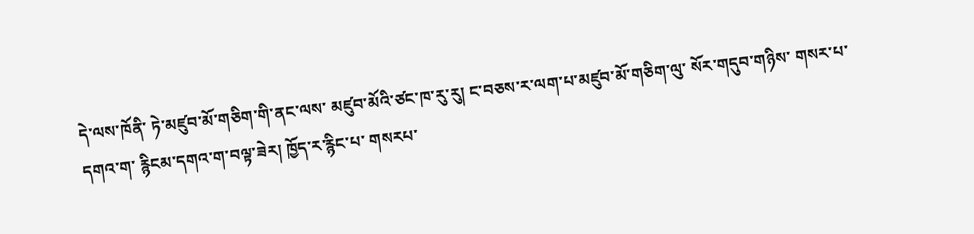དེ་ལས་ཁོནི་ ཏེ་མཛུབ་མོ་གཅིག་གི་ནང་ལས་ མཛུབ་མོའི་ཙང་ཁ་རུ་རུ། ང་བཅས་ར་ལག་པ་མཛུབ་མོ་གཅིག་ལུ་ སོར་གདུབ་གཉིས་ གསར་པ་དགའ་ག་ རྙིངམ་དགའ་ག་བལྟ་ཟེར། ཁྱོད་ར་རྙིང་པ་ གསརཔ་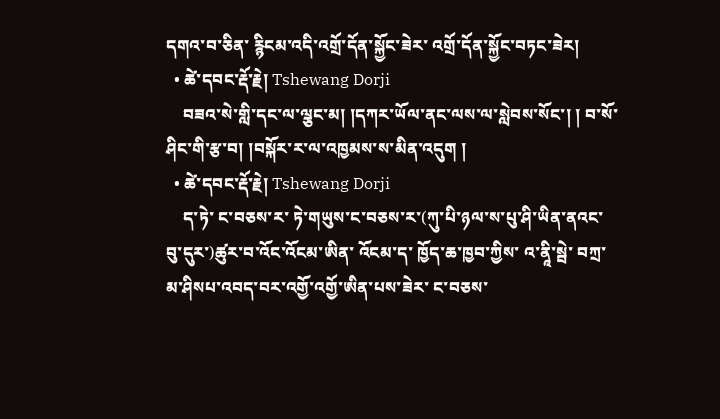དགའ་བ་ཅིན་ རྙིངམ་འདི་འགྲོ་དོན་སྐྱོང་ཟེར་ འགྲོ་དོན་སྐྱོང་བཏང་ཟེར།
  • ཚེ་དབང་རྡོ་རྗེ། Tshewang Dorji
    བཟའ་སེ་གླི་དང་ལ་ལྕང་མ། །དཀར་ཡོལ་ནང་ལས་ལ་སླེབས་སོང་། ། བ་སོ་ཤིང་གི་རྩ་བ། །བསྐོར་ར་ལ་འཁྱམས་ས་མིན་འདུག །
  • ཚེ་དབང་རྡོ་རྗེ། Tshewang Dorji
    ད་ཏེ་ ང་བཅས་ར་ ཏེ་གཡུས་ང་བཅས་ར་(ཀུ་པི་ཉལ་ས་པུ་ཤི་ཡིན་ནའང་ བུ་དུར་)ཚུར་བ་འོང་འོངམ་ཨིན་ འོངམ་ད་ ཁྱོད་ཆ་ཁྱབ་ཀྱིས་ འ་ནཱི་སྦེ་ བཀྲ་མ་ཤིསཔ་འབད་བར་འགྱོ་འགྱོ་ཨིན་པས་ཟེར་ ང་བཅས་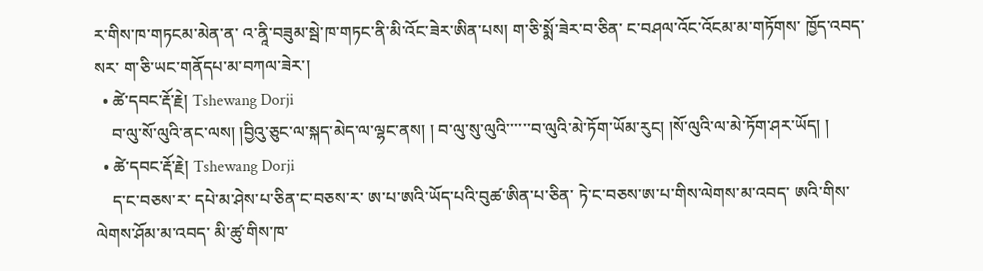ར་གིས་ཁ་གཏངམ་མེན་ན་ འ་ནཱི་བཟུམ་སྦེ་ཁ་གཏང་ནི་མི་འོང་ཟེར་ཨིན་པས། ག་ཅི་སྨོ་ཟེར་བ་ཅིན་ ང་བཤལ་འོང་འོངམ་མ་གཏོགས་ ཁྱོད་འབད་སར་ ག་ཅི་ཡང་གནོདཔ་མ་བཀལ་ཟེར་།
  • ཚེ་དབང་རྡོ་རྗེ། Tshewang Dorji
    བ་ལུ་སོ་ལུའི་ནང་ལས། །བྱིའུ་ཅུང་ལ་སྐད་མེད་ལ་ལྷང་ནས། ། བ་ལུ་སུ་ལུའི་་་་་་བ་ལུའི་མེ་ཏོག་ཡོམ་རུང། །སོ་ལུའི་ལ་མེ་ཏོག་ཤར་ཡོད། །
  • ཚེ་དབང་རྡོ་རྗེ། Tshewang Dorji
    ད་ང་བཅས་ར་ དཔེ་མ་ཤེས་པ་ཅིན་ང་བཅས་ར་ ཨ་པ་ཨའི་ཡོད་པའི་བུཚ་ཨིན་པ་ཅིན་ ཏེ་ང་བཅས་ཨ་པ་གིས་ལེགས་མ་འབད་ ཨའི་གིས་ལེགས་ཤོམ་མ་འབད་ མི་ཚུ་གིས་ཁ་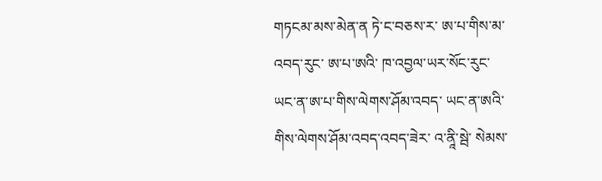གཏངམ་མས་མེན་ན ཏེ་ང་བཅས་ར་ ཨ་པ་གིས་མ་འབད་རུང་ ཨ་པ་ཨའི་ ཁ་འབྱལ་ཡར་སོང་རུང་ ཡང་ན་ཨ་པ་གིས་ལེགས་ཤོམ་འབད་ ཡང་ན་ཨའི་གིས་ལེགས་ཤོམ་འབད་འབད་ཟེར་ འ་ནཱི་སྦེ་ སེམས་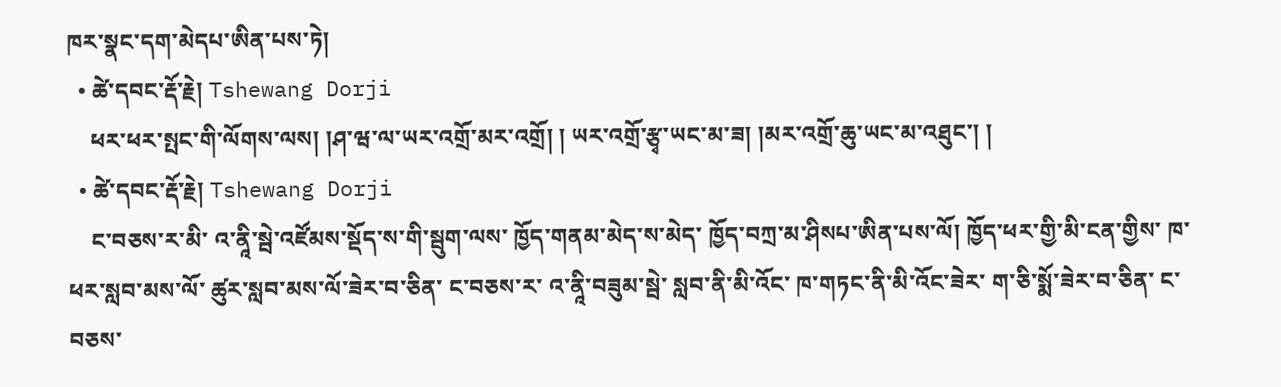ཁར་སྣང་དག་མེདཔ་ཨིན་པས་ཏེ།
  • ཚེ་དབང་རྡོ་རྗེ། Tshewang Dorji
    ཕར་ཕར་སྤང་གི་ལོགས་ལས། །ཤ་ཝ་ལ་ཡར་འགྲོ་མར་འགྲོ། ། ཡར་འགྲོ་རྩྭ་ཡང་མ་ཟ། །མར་འགྲོ་ཆུ་ཡང་མ་འཐུང་། །
  • ཚེ་དབང་རྡོ་རྗེ། Tshewang Dorji
    ང་བཅས་ར་མི་ འ་ནཱི་སྦེ་འཛོམས་སྡོད་ས་གི་སྦུག་ལས་ ཁྱོད་གནམ་མེད་ས་མེད་ ཁྱོད་བཀྲ་མ་ཤིསཔ་ཨིན་པས་ལོ། ཁྱོད་ཕར་གྱི་མི་ངན་གྱིས་ ཁ་ཕར་སླབ་མས་ལོ་ ཚུར་སླབ་མས་ལོ་ཟེར་བ་ཅིན་ ང་བཅས་ར་ འ་ནཱི་བཟུམ་སྦེ་ སླབ་ནི་མི་འོང་ ཁ་གཏང་ནི་མི་འོང་ཟེར་ ག་ཅི་སྨོ་ཟེར་བ་ཅིན་ ང་བཅས་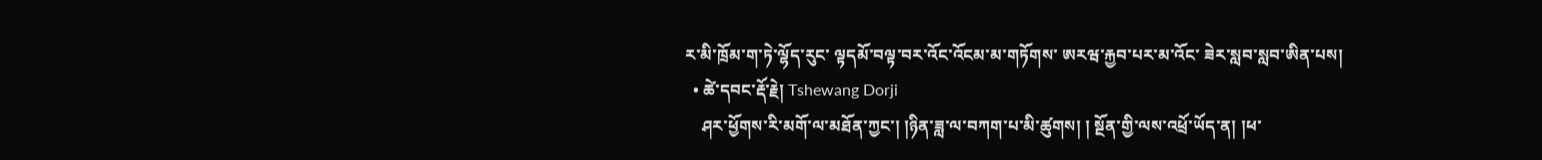ར་མི་ཁྲོམ་ག་ཏེ་ལྷོད་རུང་ ལྟདམོ་བལྟ་བར་འོང་འོངམ་མ་གཏོགས་ ཨརཝ་རྐྱབ་པར་མ་འོང་ ཟེར་སླབ་སླབ་ཨིན་པས།
  • ཚེ་དབང་རྡོ་རྗེ། Tshewang Dorji
    ཤར་ཕྱོགས་རི་མགོ་ལ་མཐོན་ཀྱང་། །ཉིན་ཟླ་ལ་བཀག་པ་མི་ཚུགས། ། སྔོན་གྱི་ལས་འཕྲོ་ཡོད་ན། །ཕ་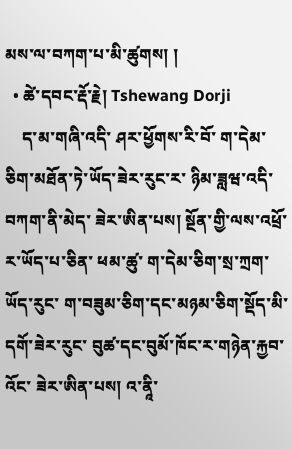མས་ལ་བཀག་པ་མི་ཚུགས། །
  • ཚེ་དབང་རྡོ་རྗེ། Tshewang Dorji
    ད་མ་གཞི་འདི་ ཤར་ཕྱོགས་རི་བོ་ ག་དེམ་ཅིག་མཐོན་ཏེ་ཡོད་ཟེར་རུང་ར་ ཉིམ་ཟླཝ་འདི་ བཀག་ནི་མེད་ ཟེར་ཨིན་པས། སྔོན་གྱི་ལས་འཕྲོ་ར་ཡོད་པ་ཅིན་ ཕམ་ཚུ་ ག་དེམ་ཅིག་སྲ་ཀྲག་ཡོད་རུང་ ག་བཟུམ་ཅིག་དང་མཉམ་ཅིག་སྡོད་མི་དགོ་ཟེར་རུང་ བུཚ་དང་བུམོ་ཁོང་ར་གཉེན་རྐྱབ་འོང་ ཟེར་ཨིན་པས། འ་ནཱི་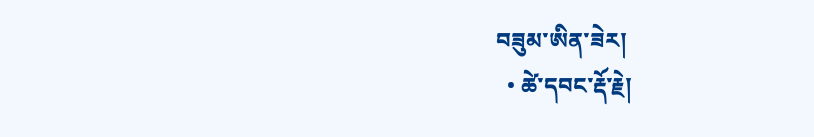བཟུམ་ཨིན་ཟེར།
  • ཚེ་དབང་རྡོ་རྗེ།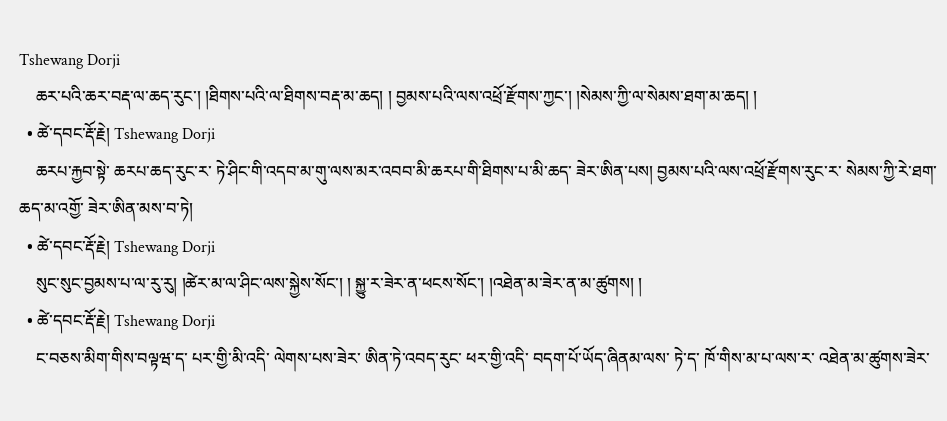Tshewang Dorji
    ཆར་པའི་ཆར་བརྡ་ལ་ཆད་རུང་། །ཐིགས་པའི་ལ་ཐིགས་བརྡ་མ་ཆད། ། བྱམས་པའི་ལས་འཕྲོ་རྫོགས་ཀྱང་། །སེམས་ཀྱི་ལ་སེམས་ཐག་མ་ཆད། །
  • ཚེ་དབང་རྡོ་རྗེ། Tshewang Dorji
    ཆརཔ་རྐྱབ་སྟེ་ ཆརཔ་ཆད་རུང་ར་ ཏེ་ཤིང་གི་འདབ་མ་གུ་ལས་མར་འབབ་མི་ཆརཔ་གི་ཐིགས་པ་མི་ཆད་ ཟེར་ཨིན་པས། བྱམས་པའི་ལས་འཕྲོ་རྫོགས་རུང་ར་ སེམས་ཀྱི་རེ་ཐག་ཆད་མ་འགྱོ་ ཟེར་ཨིན་མས་བ་ཏེ།
  • ཚེ་དབང་རྡོ་རྗེ། Tshewang Dorji
    སུང་སུང་བྱམས་པ་ལ་རུ་རུ། །ཚེར་མ་ལ་ཤིང་ལས་སྐྱེས་སོང་། ། སྐྱུ་ར་ཟེར་ན་ཕངས་སོང་། །འཐེན་མ་ཟེར་ན་མ་ཚུགས། །
  • ཚེ་དབང་རྡོ་རྗེ། Tshewang Dorji
    ང་བཅས་མིག་གིས་བལྟཝ་ད་ པར་གྱི་མི་འདི་ ལེགས་པས་ཟེར་ ཨིན་ཏེ་འབད་རུང་ ཕར་གྱི་འདི་ བདག་པོ་ཡོད་ཞིནམ་ལས་ ཏེ་ད་ ཁོ་གིས་མ་པ་ལས་ར་ འཐེན་མ་ཚུགས་ཟེར་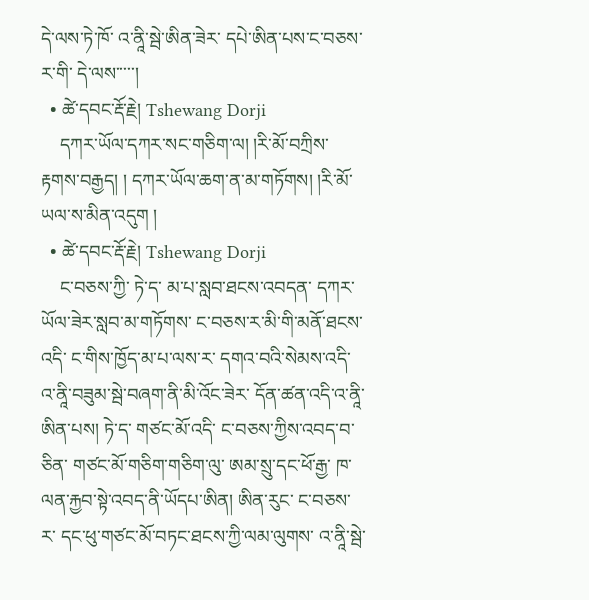དེ་ལས་ཏེ་ཁོ་ འ་ནཱི་སྦེ་ཨིན་ཟེར་ དཔེ་ཨིན་པས་ང་བཅས་ར་གི་ དེ་ལས་་་་་།
  • ཚེ་དབང་རྡོ་རྗེ། Tshewang Dorji
    དཀར་ཡོལ་དཀར་སང་གཅིག་ལ། །རི་མོ་བཀྲིས་རྟགས་བརྒྱད། ། དཀར་ཡོལ་ཆག་ན་མ་གཏོགས། །རི་མོ་ཡལ་ས་མིན་འདུག །
  • ཚེ་དབང་རྡོ་རྗེ། Tshewang Dorji
    ང་བཅས་ཀྱི་ ཏེ་ད་ མ་པ་སླབ་ཐངས་འབདན་ དཀར་ཡོལ་ཟེར་སླབ་མ་གཏོགས་ ང་བཅས་ར་མི་གི་མནོ་ཐངས་འདི་ ང་གིས་ཁྱོད་མ་པ་ལས་ར་ དགའ་བའི་སེམས་འདི་ འ་ནཱི་བཟུམ་སྦེ་བཞག་ནི་མི་འོང་ཟེར་ དོན་ཚན་འདི་འ་ནཱི་ཨིན་པས། ཏེ་ད་ གཙང་མོ་འདི་ ང་བཅས་ཀྱིས་འབད་བ་ཅིན་ གཙང་མོ་གཅིག་གཅིག་ལུ་ ཨམ་སྲུ་དང་ཕོ་རྒྱ་ ཁ་ལན་རྐྱབ་སྟེ་འབད་ནི་ཡོདཔ་ཨིན། ཨིན་རུང་ ང་བཅས་ར་ དང་ཕུ་གཙང་མོ་བཏང་ཐངས་ཀྱི་ལམ་ལུགས་ འ་ནཱི་སྦེ་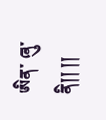ཨིན་ ཞུ་ནི།། །།